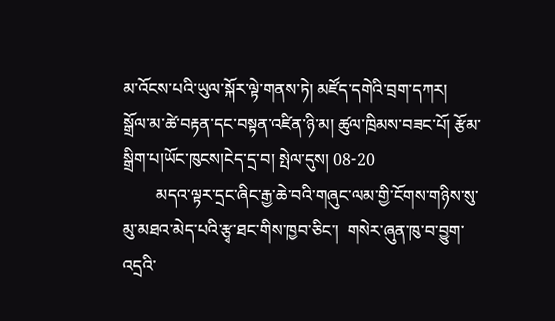མ་འོངས་པའི་ཡུལ་སྐོར་ལྟེ་གནས་ཏེ། མཛོད་དགེའི་བྲག་དཀར།
སྒྲོལ་མ་ཚེ་བརྟན་དང་བསྟན་འཛིན་ཉི་མ། ཚུལ་ཁྲིམས་བཟང་པོ། རྩོམ་སྒྲིག་པ།ཡོང་ཁུངས།ངེད་དྲ་བ། སྤེལ་དུས། 08-20
        མདའ་ལྟར་དྲང་ཞིང་རྒྱ་ཆེ་བའི་གཞུང་ལམ་གྱི་ངོགས་གཉིས་སུ་མུ་མཐའ་མེད་པའི་རྩྭ་ཐང་གིས་ཁྱབ་ཅིང་།  གསེར་ཞུན་ཁུ་བ་བྱུག་འདྲའི་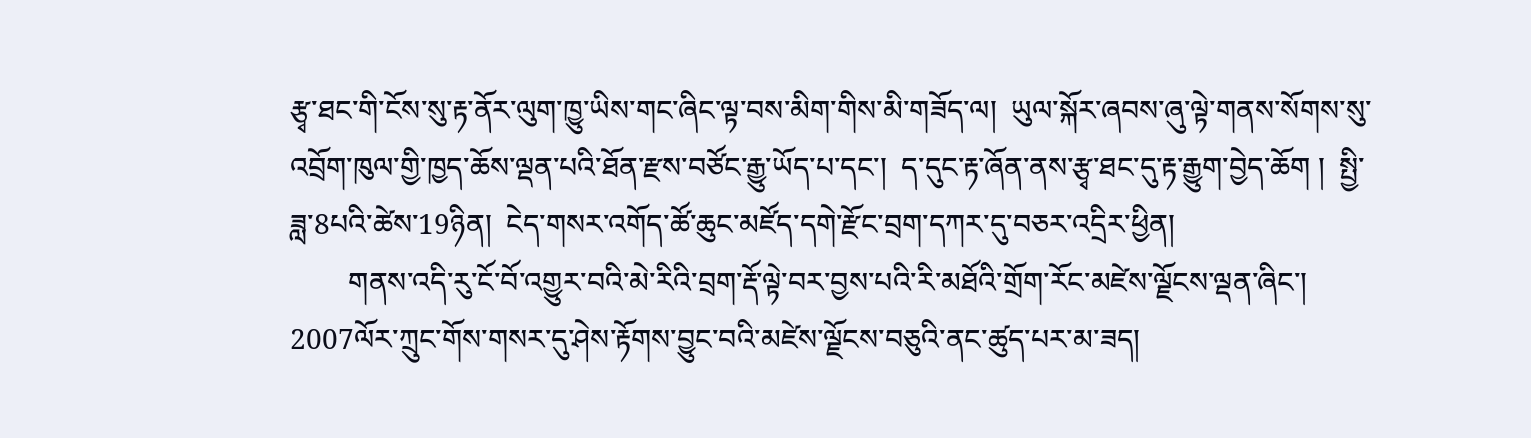རྩྭ་ཐང་གི་ངོས་སུ་རྟ་ནོར་ལུག་ཁྱུ་ཡིས་གང་ཞིང་ལྟ་བས་མིག་གིས་མི་གཟོད་ལ།  ཡུལ་སྐོར་ཞབས་ཞུ་ལྟེ་གནས་སོགས་སུ་འབྲོག་ཁུལ་གྱི་ཁྱད་ཆོས་ལྡན་པའི་ཐོན་རྫས་བཙོང་རྒྱུ་ཡོད་པ་དང་།  ད་དུང་རྟ་ཞོན་ནས་རྩྭ་ཐང་དུ་རྟ་རྒྱུག་བྱེད་ཆོག །  སྤྱི་ཟླ་8པའི་ཚེས་19ཉིན།  ངེད་གསར་འགོད་ཚོ་ཆུང་མཛོད་དགེ་རྫོང་བྲག་དཀར་དུ་བཅར་འདྲིར་ཕྱིན།
        གནས་འདི་རུ་ངོ་བོ་འགྱུར་བའི་མེ་རིའི་བྲག་རྡོ་ལྟེ་བར་བྱས་པའི་རི་མཐོའི་གྲོག་རོང་མཛེས་ལྗོངས་ལྡན་ཞིང་།  2007ལོར་ཀྲུང་གོས་གསར་དུ་ཤེས་རྟོགས་བྱུང་བའི་མཛེས་ལྗོངས་བཅུའི་ནང་ཚུད་པར་མ་ཟད།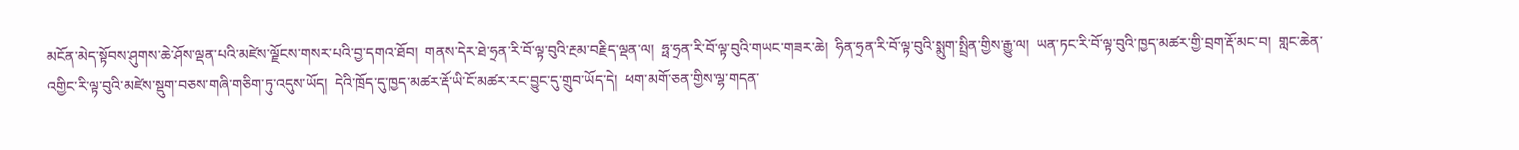མངོན་མེད་སྟོབས་ཤུགས་ཆེ་ཤོས་ལྡན་པའི་མཛེས་ལྗོངས་གསར་པའི་བྱ་དགའ་ཐོབ།  གནས་དེར་ཐེ་ཧྲན་རི་བོ་ལྟ་བུའི་རྔམ་བརྗིད་ལྡན་ལ།  ཧྥ་ཧྲན་རི་བོ་ལྟ་བུའི་གཡང་གཟར་ཆེ།  ཧིན་ཧྲན་རི་བོ་ལྟ་བུའི་སྨུག་སྤྲིན་གྱིས་རྒྱུ་ལ།  ཡན་ཏང་རི་བོ་ལྟ་བུའི་ཁྱད་མཚར་གྱི་བྲག་རྡོ་མང་བ།  གླང་ཆེན་འགྱིང་རི་ལྟ་བུའི་མཛེས་སྡུག་བཅས་གཞི་གཅིག་ཏུ་འདུས་ཡོད།  དེའི་ཁྲོད་དུ་ཁྱད་མཚར་རྡོ་ཡི་ངོ་མཚར་རང་བྱུང་དུ་གྲུབ་ཡོད་དེ།  ཕག་མགོ་ཅན་གྱིས་ལྷ་གདན་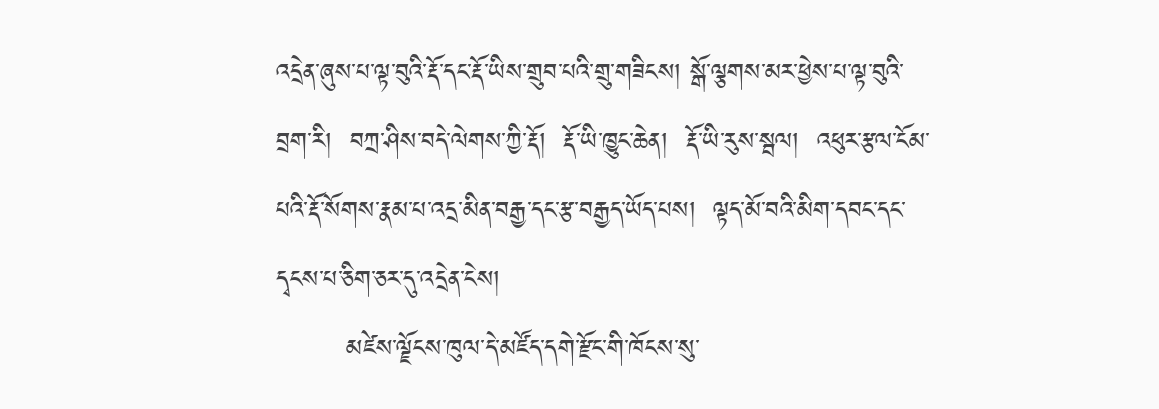འདྲེན་ཞུས་པ་ལྟ་བུའི་རྡོ་དང་རྡོ་ཡིས་གྲུབ་པའི་གྲུ་གཟིངས། སྒོ་ལྕགས་མར་ཕྱེས་པ་ལྟ་བུའི་བྲག་རི།  བཀྲ་ཤིས་བདེ་ལེགས་ཀྱི་རྡོ།  རྡོ་ཡི་ཁྱུང་ཆེན།  རྡོ་ཡི་རུས་སྦལ།  འཕུར་རྩལ་ངོམ་པའི་རྡོ་སོགས་རྣམ་པ་འདྲ་མིན་བརྒྱ་དང་རྩ་བརྒྱད་ཡོད་པས།  ལྟད་མོ་བའི་མིག་དབང་དང་དྭངས་པ་ཅིག་ཅར་དུ་འདྲེན་ངེས།
        མཛེས་ལྗོངས་ཁུལ་དེ་མཛོད་དགེ་རྫོང་གི་ཁོངས་སུ་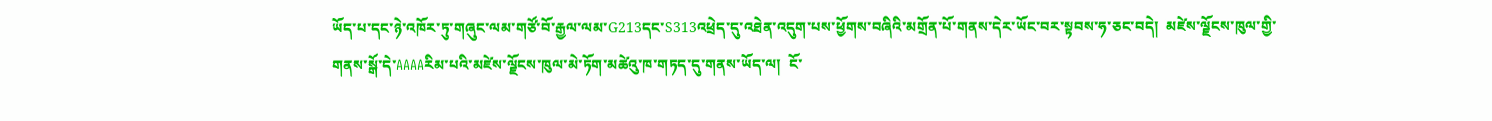ཡོད་པ་དང་ཉེ་འཁོར་ཏུ་གཞུང་ལམ་གཙོ་བོ་རྒྱལ་ལམ་G213དང་S313འཕྲེད་དུ་འཐེན་འདུག་པས་ཕྱོགས་བཞིའི་མགྲོན་པོ་གནས་དེར་ཡོང་བར་སྟབས་ཧ་ཅང་བདེ།  མཛེས་ལྗོངས་ཁུལ་གྱི་གནས་སྒོ་དེ་AAAAརིམ་པའི་མཛེས་ལྗོངས་ཁུལ་མེ་ཏོག་མཚེའུ་ཁ་གཏད་དུ་གནས་ཡོད་ལ།  ངོ་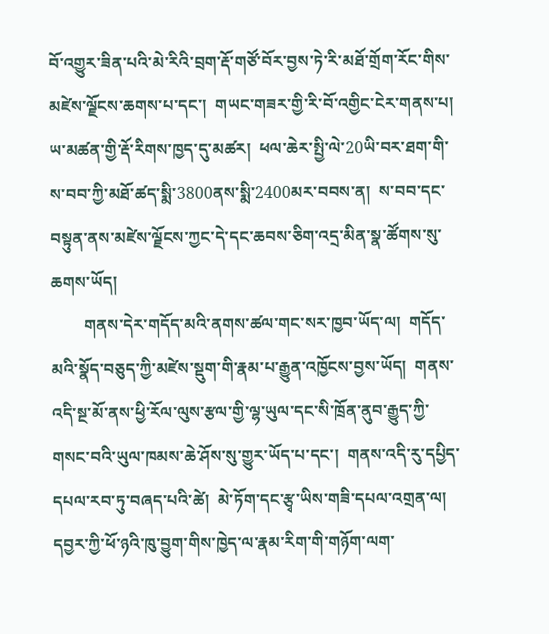བོ་འགྱུར་ཟིན་པའི་མེ་རིའི་བྲག་རྡོ་གཙོ་བོར་བྱས་ཏེ་རི་མཐོ་གྲོག་རོང་གིས་མཛེས་ལྗོངས་ཆགས་པ་དང་།  གཡང་གཟར་གྱི་རི་བོ་འགྱིང་ངེར་གནས་པ།  ཡ་མཚན་གྱི་རྡོ་རིགས་ཁྱད་དུ་མཚར།  ཕལ་ཆེར་སྤྱི་ལེ་20ཡི་བར་ཐག་གི་ས་བབ་ཀྱི་མཐོ་ཚད་སྨི་3800ནས་སྨི་2400མར་བབས་ན།  ས་བབ་དང་བསྟུན་ནས་མཛེས་ལྗོངས་ཀྱང་དེ་དང་ཆབས་ཅིག་འདྲ་མིན་སྣ་ཚོགས་སུ་ཆགས་ཡོད།
        གནས་དེར་གདོད་མའི་ནགས་ཚལ་གང་སར་ཁྱབ་ཡོད་ལ།  གདོད་མའི་སྣོད་བཅུད་ཀྱི་མཛེས་སྡུག་གི་རྣམ་པ་རྒྱུན་འཁྱོངས་བྱས་ཡོད།  གནས་འདི་སྔ་མོ་ནས་ཕྱི་རོལ་ལུས་རྩལ་གྱི་ལྷ་ཡུལ་དང་སི་ཁྲོན་ནུབ་རྒྱུད་ཀྱི་གསང་བའི་ཡུལ་ཁམས་ཆེ་ཤོས་སུ་གྱུར་ཡོད་པ་དང་།  གནས་འདི་རུ་དཔྱིད་དཔལ་རབ་ཏུ་བཞད་པའི་ཚེ།  མེ་ཏོག་དང་རྩྭ་ཡིས་གཟི་དཔལ་འགྲན་ལ།  དབྱར་ཀྱི་ཕོ་ཉའི་ཁུ་བྱུག་གིས་ཁྱེད་ལ་རྣམ་རིག་གི་གཉོག་ལག་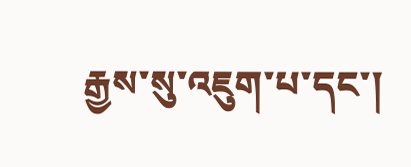རྒྱས་སུ་འཇུག་པ་དང་།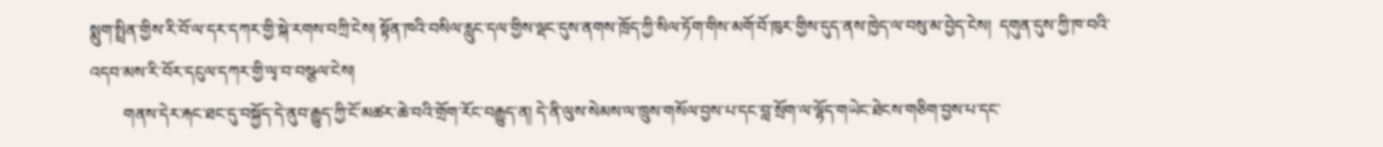སྨུག་སྤྲིན་གྱིས་རི་བོ་ལ་དར་དཀར་གྱི་སྐེ་རགས་བཀྲི་ངེས། སྟོན་ཁའི་བསིལ་རླུང་དལ་གྱིས་ལྡང་དུས་ནགས་ཁྲོད་ཀྱི་སིལ་ཏོག་གིས་མགོ་བོ་ཁུར་གྱིས་དུད་ནས་ཁྱེད་ལ་བསུ་མ་བྱེད་ངེས།  དགུན་དུས་ཀྱི་ཁ་བའི་འདབ་མས་རི་བོར་དངུལ་དཀར་གྱི་ལྭ་བ་བསྩལ་ངེས།
        གནས་དེར་རྐང་ཐང་དུ་བསྐྱོད་དེ་ནུབ་རྒྱུད་ཀྱི་ངོ་མཚར་ཆེ་བའི་གྲོག་རོང་བརྒྱུད་ན། དེ་ནི་ལུས་སེམས་ལ་ཁྲུས་གསོལ་བྱས་པ་དང་བླ་སྲོག་ལ་ལྷོད་གཡེང་ཐེངས་གཅིག་བྱས་པ་དང་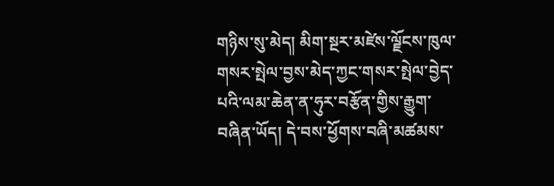གཉིས་སུ་མེད། མིག་སྔར་མཛེས་ལྗོངས་ཁུལ་གསར་སྤེལ་བྱས་མེད་ཀྱང་གསར་སྤེལ་བྱེད་པའི་ལམ་ཆེན་ན་ཧུར་བརྩོན་གྱིས་རྒྱུག་བཞིན་ཡོད། དེ་བས་ཕྱོགས་བཞི་མཚམས་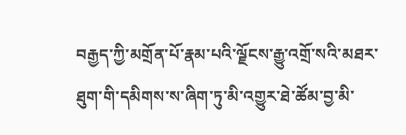བརྒྱད་ཀྱི་མགྲོན་པོ་རྣམ་པའི་ལྗོངས་རྒྱུ་འགྲོ་སའི་མཐར་ཐུག་གི་དམིགས་ས་ཞིག་ཏུ་མི་འགྱུར་ཐེ་ཚོམ་བྱ་མི་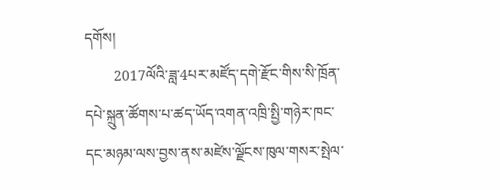དགོས།
        2017ལོའི་ཟླ་4པར་མཛོད་དགེ་རྫོང་གིས་སི་ཁྲོན་དཔེ་སྐྲུན་ཚོགས་པ་ཚད་ཡོད་འགན་འཁྲི་སྤྱི་གཉེར་ཁང་དང་མཉམ་ལས་བྱས་ནས་མཛེས་ལྗོངས་ཁུལ་གསར་སྤེལ་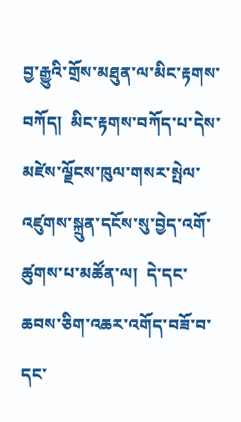བྱ་རྒྱུའི་གྲོས་མཐུན་ལ་མིང་རྟགས་བཀོད།  མིང་རྟགས་བཀོད་པ་དེས་མཛེས་ལྗོངས་ཁུལ་གསར་སྤེལ་འཛུགས་སྐྲུན་དངོས་སུ་བྱེད་འགོ་ཚུགས་པ་མཚོན་ལ།  དེ་དང་ཆབས་ཅིག་འཆར་འགོད་བཟོ་བ་དང་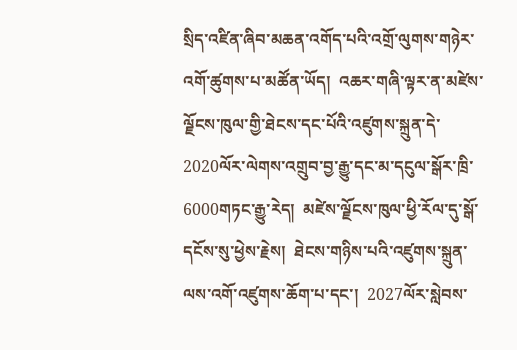སྲིད་འཛིན་ཞིབ་མཆན་འགོད་པའི་འགྲོ་ལུགས་གཉེར་འགོ་ཚུགས་པ་མཚོན་ཡོད།  འཆར་གཞི་ལྟར་ན་མཛེས་ལྗོངས་ཁུལ་གྱི་ཐེངས་དང་པོའི་འཛུགས་སྐྲུན་དེ་2020ལོར་ལེགས་འགྲུབ་བྱ་རྒྱུ་དང་མ་དངུལ་སྒོར་ཁྲི་6000གཏང་རྒྱུ་རེད།  མཛེས་ལྗོངས་ཁུལ་ཕྱི་རོལ་དུ་སྒོ་དངོས་སུ་ཕྱེས་རྗེས།  ཐེངས་གཉིས་པའི་འཛུགས་སྐྲུན་ལས་འགོ་འཛུགས་ཆོག་པ་དང་།  2027ལོར་སླེབས་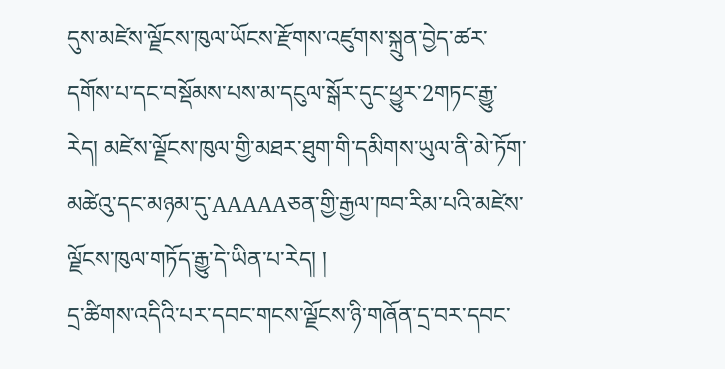དུས་མཛེས་ལྗོངས་ཁུལ་ཡོངས་རྫོགས་འཛུགས་སྐྲུན་བྱེད་ཚར་དགོས་པ་དང་བསྡོམས་པས་མ་དངུལ་སྒོར་དུང་ཕྱུར་2གཏང་རྒྱུ་རེད། མཛེས་ལྗོངས་ཁུལ་གྱི་མཐར་ཐུག་གི་དམིགས་ཡུལ་ནི་མེ་ཏོག་མཚེའུ་དང་མཉམ་དུ་AAAAAཅན་གྱི་རྒྱལ་ཁབ་རིམ་པའི་མཛེས་ལྗོངས་ཁུལ་གཏོད་རྒྱུ་དེ་ཡིན་པ་རེད། །
དྲ་ཚིགས་འདིའི་པར་དབང་གངས་ལྗོངས་ཉི་གཞོན་དྲ་བར་དབང་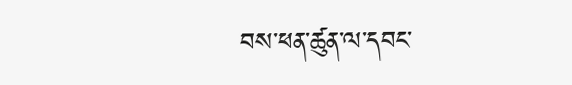བས་ཕན་ཚུན་ལ་དབང་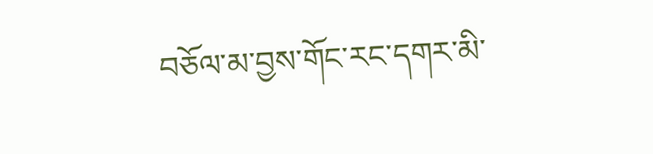བཅོལ་མ་བྱས་གོང་རང་དགར་མི་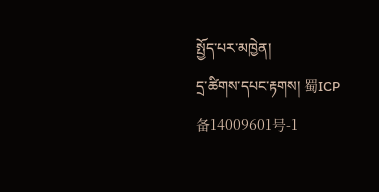སྤྱོད་པར་མཁྱེན།
དྲ་ཚིགས་དཔང་རྟགས། 蜀ICP备14009601号-1